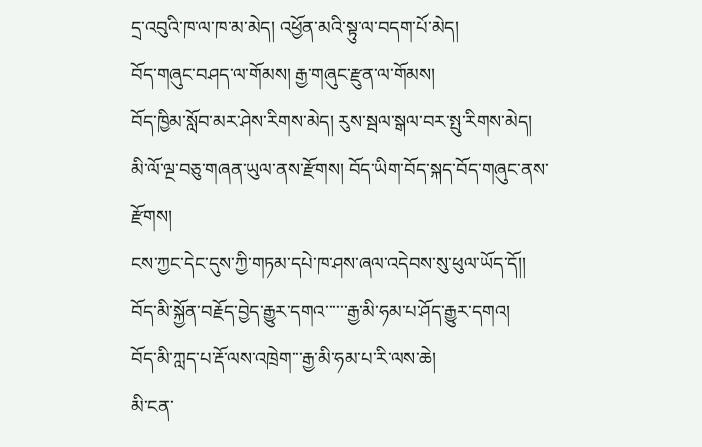དྲ་འབུའི་ཁ་ལ་ཁ་མ་མེད། འཕྱོན་མའི་སྟུ་ལ་བདག་པོ་མེད།
བོད་གཞུང་བཤད་ལ་གོམས། རྒྱ་གཞུང་རྫུན་ལ་གོམས།
བོད་ཁྱིམ་སློབ་མར་ཤེས་རིགས་མེད། རུས་སྦལ་སྒལ་བར་སྤུ་རིགས་མེད།
མི་ལོ་ལྔ་བཅུ་གཞན་ཡུལ་ནས་རྫོགས། བོད་ཡིག་བོད་སྐད་བོད་གཞུང་ནས་རྫོགས།
ངས་ཀྱང་དེང་དུས་ཀྱི་གཏམ་དཔེ་ཁ་ཤས་ཞལ་འདེབས་སུ་ཕུལ་ཡོད་དོ།།
བོད་མི་སྐྱོན་བརྗོད་བྱེད་རྒྱུར་དགའ་་་་་་རྒྱ་མི་ཧམ་པ་ཤོད་རྒྱུར་དགའ།
བོད་མི་ཀླད་པ་རྡོ་ལས་འཁྲེག་་་རྒྱ་མི་ཧམ་པ་རི་ལས་ཆེ།
མི་ངན་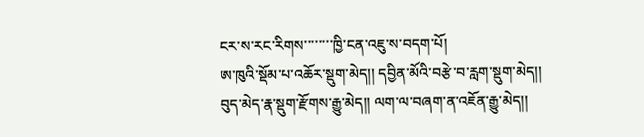ངར་ས་རང་རིགས་་་་་་་་ཁྱི་ངན་འཇུ་ས་བདག་པོ།
ཨ་ཁུའི་སྡོམ་པ་འཆོར་སྡུག་མེད།། དབྱིན་མོའི་བརྩེ་བ་རླག་སྡུག་མེད།།
བུད་མེད་རྣ་སྡུག་རྫོགས་རྒྱུ་མེད།། ལག་ལ་བཞག་ན་འཇོན་རྒྱུ་མེད།།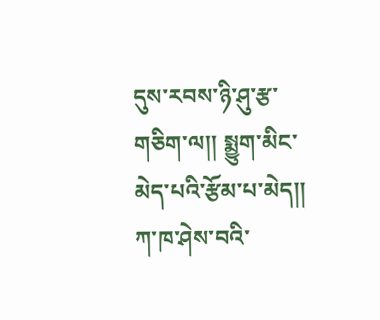དུས་རབས་ཉི་ཤུ་རྩ་གཅིག་ལ།། སྨྱུག་མིང་མེད་པའི་རྩོམ་པ་མེད།།
ཀ་ཁ་ཤེས་བའི་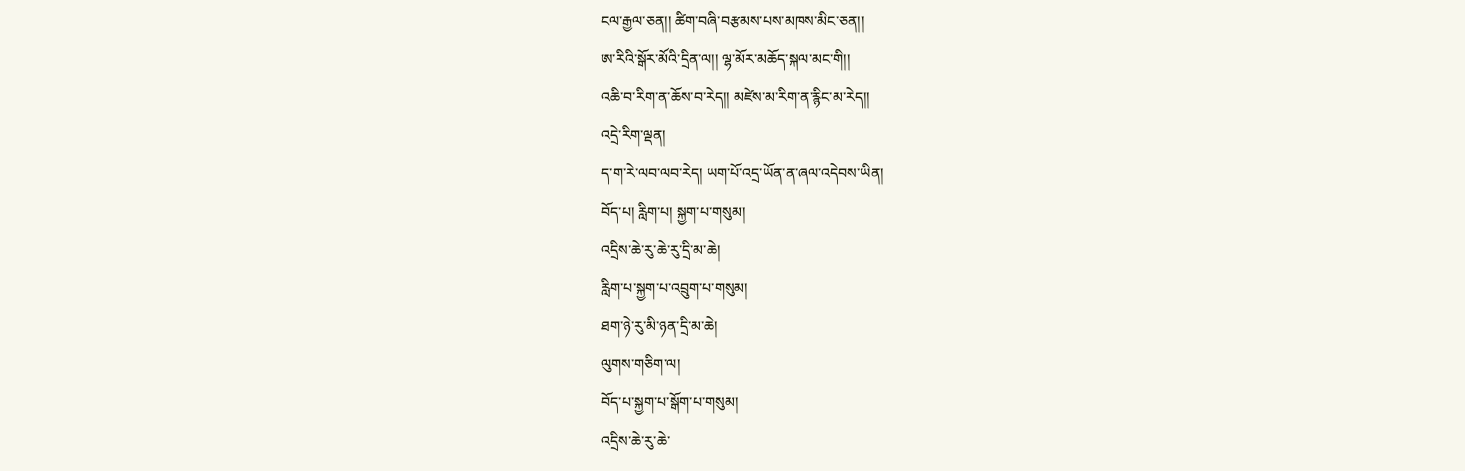ངལ་རྒྱལ་ཅན།། ཚིག་བཞི་བརྩམས་པས་མཁས་མིང་ཅན།།
ཨ་རིའི་སྒོར་མོའི་དྲིན་ལ།། ལྷ་མོར་མཆོད་སྐལ་མང་གི།།
འཆི་བ་རིག་ན་ཆོས་བ་རེད།། མཛེས་མ་རིག་ན་རྙིང་མ་རེད།།
འདྲེ་རིག་ལྡན།
ད་ག་རེ་ལབ་ལབ་རེད། ཡག་པོ་འདྲ་ཡོན་ན་ཞལ་འདེབས་ཡིན།
བོད་པ། རླིག་པ། སྐྱག་པ་གསུམ།
འདྲིས་ཆེ་རུ་ཆེ་རུ་དྲི་མ་ཆེ།
རླིག་པ་སྐྱག་པ་འབྲུག་པ་གསུམ།
ཐག་ཉེ་རུ་མི་ཉན་དྲི་མ་ཆེ།
ལུགས་གཅིག་ལ།
བོད་པ་སྐྱག་པ་སྒོག་པ་གསུམ།
འདྲིས་ཆེ་རུ་ཆེ་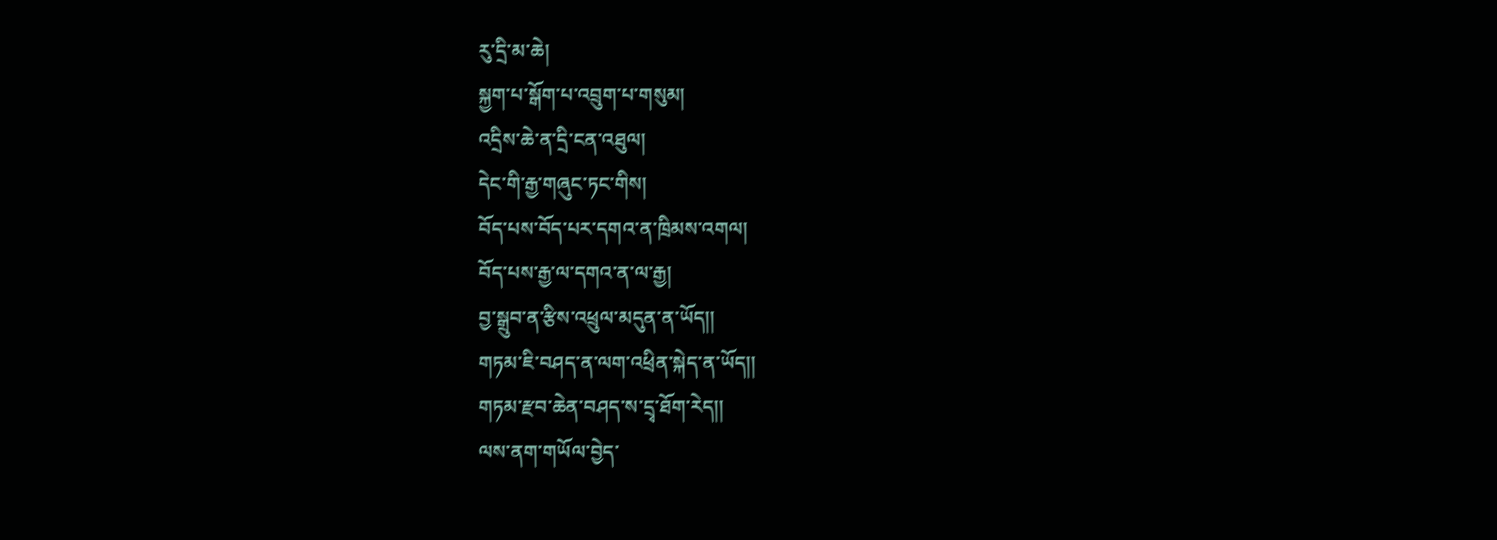རུ་དྲི་མ་ཆེ།
སྐྱག་པ་སྒོག་པ་འབྲུག་པ་གསུམ།
འདྲིས་ཆེ་ན་དྲི་ངན་འཐུལ།
དེང་གི་རྒྱ་གཞུང་ཏང་གིས།
བོད་པས་བོད་པར་དགའ་ན་ཁྲིམས་འགལ།
བོད་པས་རྒྱ་ལ་དགའ་ན་ལ་རྒྱ།
བྱ་སྒྲུབ་ན་རྩིས་འཕྲུལ་མདུན་ན་ཡོད།།
གཏམ་ཇི་བཤད་ན་ལག་འཕྲིན་སྐེད་ན་ཡོད།།
གཏམ་རྫབ་ཆེན་བཤད་ས་དྲྭ་ཐོག་རེད།།
ལས་ནག་གཡོལ་བྱེད་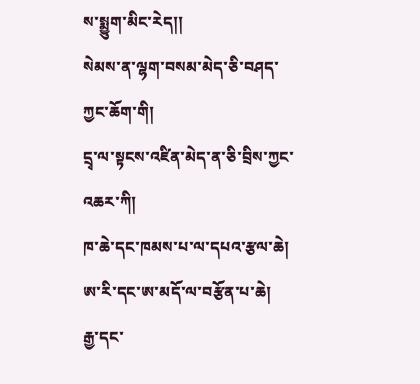ས་སྨྱུག་མིང་རེད།།
སེམས་ན་ལྷག་བསམ་མེད་ཅི་བཤད་ཀྱང་ཆོག་གི།
དྲྭ་ལ་སྟངས་འཛིན་མེད་ན་ཅི་བྲིས་ཀྱང་འཆར་ཀི།
ཁ་ཆེ་དང་ཁམས་པ་ལ་དཔའ་རྩལ་ཆེ།
ཨ་རི་དང་ཨ་མདོ་ལ་བརྩོན་པ་ཆེ།
རྒྱ་དང་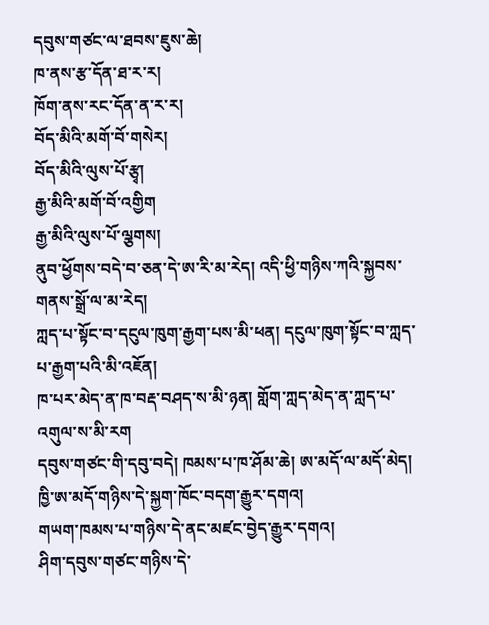དབུས་གཙང་ལ་ཐབས་ཇུས་ཆེ།
ཁ་ནས་རྩ་དོན་ཐ་ར་ར།
ཁོག་ནས་རང་དོན་ན་ར་ར།
བོད་མིའི་མགོ་བོ་གསེར།
བོད་མིའི་ལུས་པོ་རྩྭ།
རྒྱ་མིའི་མགོ་བོ་འགྱིག
རྒྱ་མིའི་ལུས་པོ་ལྕགས།
ནུབ་ཕྱོགས་བདེ་བ་ཅན་དེ་ཨ་རི་མ་རེད། འདི་ཕྱི་གཉིས་ཀའི་སྐྱབས་གནས་སྒྲོ་ལ་མ་རེད།
ཀླད་པ་སྟོང་བ་དངུལ་ཁུག་རྒྱག་པས་མི་ཕན། དངུལ་ཁུག་སྟོང་བ་ཀླད་པ་རྒྱག་པའི་མི་འཇོན།
ཁ་པར་མེད་ན་ཁ་བརྡ་བཤད་ས་མི་ཉན། གློག་ཀླད་མེད་ན་ཀླད་པ་འགུལ་ས་མི་རག
དབུས་གཙང་གི་དབུ་བདེ། ཁམས་པ་ཁ་ཤོམ་ཆེ། ཨ་མདོ་ལ་མདོ་མེད།
ཁྱི་ཨ་མདོ་གཉིས་དེ་སྐྱག་ཁོང་བདག་རྒྱུར་དགའ།
གཡག་ཁམས་པ་གཉིས་དེ་ནང་མཛང་བྱེད་རྒྱུར་དགའ།
ཤིག་དབུས་གཙང་གཉིས་དེ་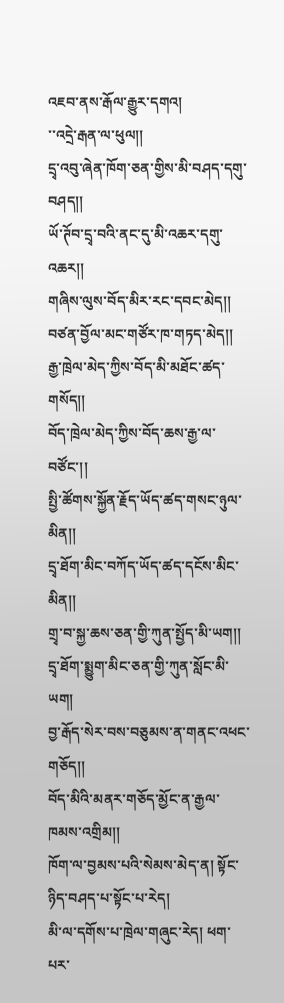འཇབ་ནས་རྒོལ་རྒྱུར་དགའ།
་་འདྲེ་རྒན་ལ་ཕུལ།།
དྲྭ་འབུ་ཞེན་ཁོག་ཅན་གྱིས་མི་བཤད་དགུ་བཤད།།
ཡོ་ཊོབ་དྲྭ་བའི་ནང་དུ་མི་འཆར་དགུ་འཆར།།
གཞིས་ལུས་བོད་མིར་རང་དབང་མེད།།
བཙན་བྱོལ་མང་གཙོར་ཁ་གཏད་མེད།།
རྒྱ་ཁྲེལ་མེད་ཀྱིས་བོད་མི་མཐོང་ཚད་གསོད།།
བོད་ཁྲེལ་མེད་ཀྱིས་བོད་ཆས་རྒྱ་ལ་བཙོང་།།
སྤྱི་ཚོགས་སྐྱོན་རྗོད་ཡོད་ཚད་གསང་ཉུལ་མིན།།
དྲྭ་ཐོག་མིང་བཀོད་ཡོད་ཚད་དངོས་མིང་མིན།།
གྲྭ་བ་སྐྱ་ཆས་ཅན་གྱི་ཀུན་སྤྱོད་མི་ཡག།།
དྲྭ་ཐོག་སྨྱུག་མིང་ཅན་གྱི་ཀུན་སློང་མི་ཡག།
བྱ་རྒོད་སེར་བས་བཅུམས་ན་གནང་འཕང་གཅོད།།
བོད་མིའི་མནར་གཅོད་མྱོང་ན་རྒྱལ་ཁམས་འགྲིམ།།
ཁོག་ལ་བྱམས་པའི་སེམས་མེད་ན། སྟོང་ཉིད་བཤད་པ་སྟོང་པ་རེད།
མི་ལ་དགོས་པ་ཁྲེལ་གཞུང་རེད། ཕག་པར་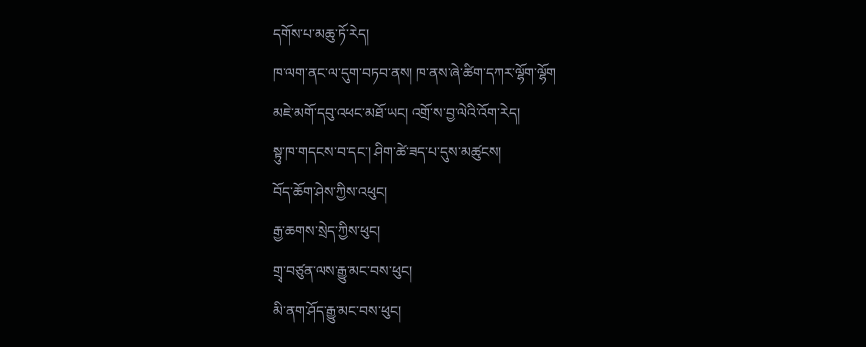དགོས་པ་མཆུ་ཏོ་རེད།
ཁ་ལག་ནང་ལ་དུག་བཏབ་ནས། ཁ་ནས་ཞེ་ཚིག་དཀར་ལྷོག་ལྷོག
མཇེ་མགོ་དབུ་འཕང་མཐོ་ཡང། འགྲོ་ས་བྱ་ལེའི་འོག་རེད།
སྟུ་ཁ་གདངས་བ་དང་། ཤིག་ཚེ་ཟད་པ་དུས་མཚུངས།
བོད་ཆོག་ཤེས་ཀྱིས་འཕུང།
རྒྱ་ཆགས་སྲེད་ཀྱིས་ཕུང།
གྲྭ་བཙུན་ལས་རྒྱུ་མང་བས་ཕུང།
མི་ནག་ཤོད་རྒྱུ་མང་བས་ཕུང།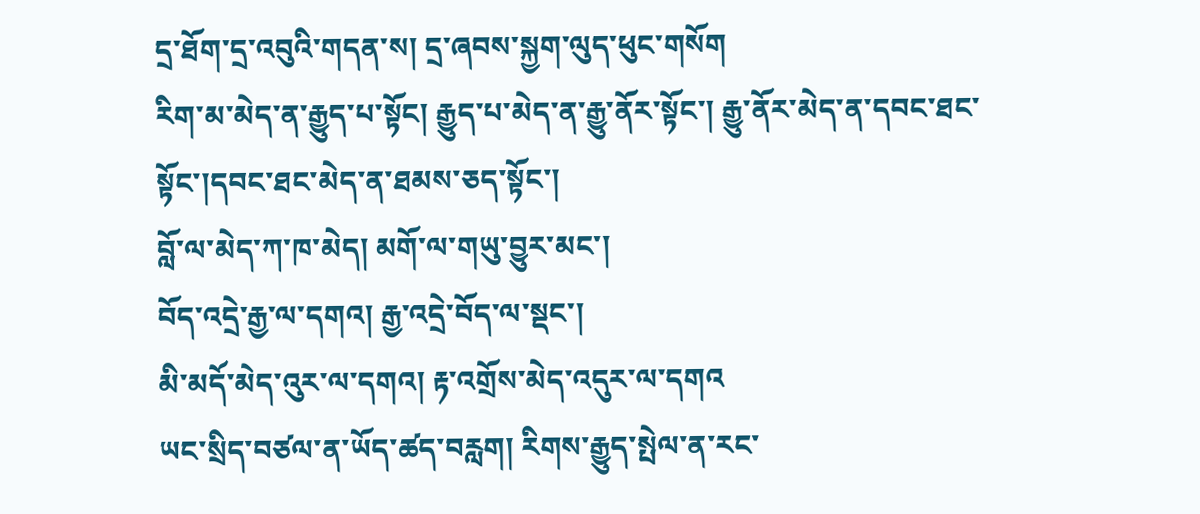དྲ་ཐོག་དྲ་འབུའི་གདན་ས། དྲ་ཞབས་སྐྱག་ལུད་ཕུང་གསོག
རིག་མ་མེད་ན་རྒྱུད་པ་སྟོང། རྒྱུད་པ་མེད་ན་རྒྱུ་ནོར་སྟོང་། རྒྱུ་ནོར་མེད་ན་དབང་ཐང་སྟོང་།དབང་ཐང་མེད་ན་ཐམས་ཅད་སྟོང་།
བློ་ལ་མེད་ཀ་ཁ་མེད། མགོ་ལ་གཡུ་བྱུར་མང་།
བོད་འདྲེ་རྒྱ་ལ་དགའ། རྒྱ་འདྲེ་བོད་ལ་སྡང་།
མི་མདོ་མེད་འུར་ལ་དགའ། རྟ་འགྲོས་མེད་འདུར་ལ་དགའ
ཡང་སྲིད་བཙལ་ན་ཡོད་ཚད་བརླག། རིགས་རྒྱུད་སྤེལ་ན་རང་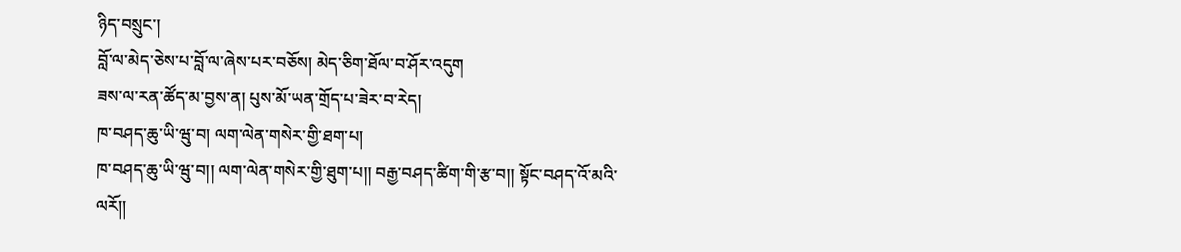ཉིད་བསྲུང་།
བློ་ལ་མེད་ཅེས་པ་བློ་ལ་ཞེས་པར་བཅོས། མེད་ཅིག་ཐོལ་བ་ཤོར་འདུག
ཟས་ལ་རན་ཚོད་མ་བྱས་ན། པུས་མོ་ཡན་གྲོད་པ་ཟེར་བ་རེད།
ཁ་བཤད་ཆུ་ཡི་ཝུ་བ། ལག་ལེན་གསེར་གྱི་ཐག་པ།
ཁ་བཤད་ཆུ་ཡི་ཝུ་བ།། ལག་ལེན་གསེར་གྱི་ཐུག་པ།། བརྒྱ་བཤད་ཚིག་གི་རྩ་བ།། སྟོང་བཤད་འོ་མའི་ལརོ།།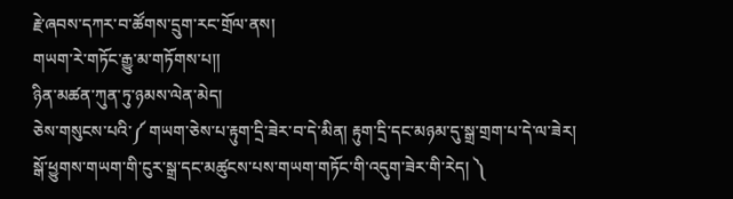རྗེ་ཞབས་དཀར་བ་ཚོགས་དྲུག་རང་གྲོལ་ནས།
གཡག་རེ་གཏོང་རྒྱུ་མ་གཏོགས་པ།།
ཉིན་མཚན་ཀུན་ཏུ་ཉམས་ལེན་མེད།
ཅེས་གསུངས་པའི་༼ གཡག་ཅེས་པ་རྟུག་དྲི་ཟེར་བ་དེ་མིན། རྟུག་དྲི་དང་མཉམ་དུ་སྒྲ་གྲག་པ་དེ་ལ་ཟེར། སྒོ་ཕྱུགས་གཡག་གི་ངུར་སྒྲ་དང་མཚུངས་པས་གཡག་གཏོང་གི་འདུག་ཟེར་གི་རེད། ༽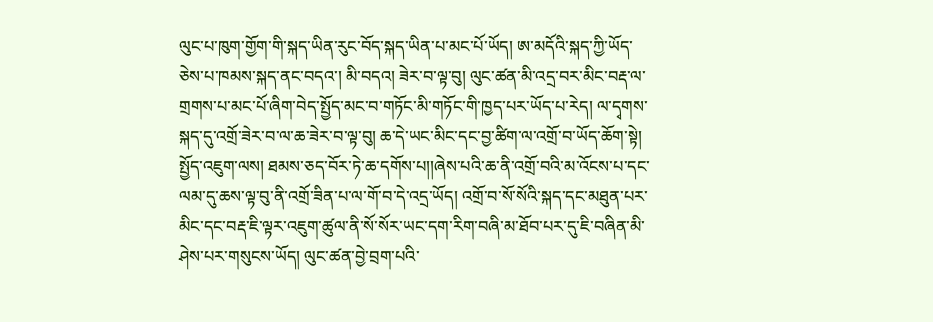ལུང་པ་ཁུག་གྱོག་གི་སྐད་ཡིན་རུང་བོད་སྐད་ཡིན་པ་མང་པོ་ཡོད། ཨ་མདོའི་སྐད་ཀྱི་ཡོད་ཅེས་པ་ཁམས་སྐད་ནང་བདའ་། མི་བདའ། ཟེར་བ་ལྟ་བུ། ལུང་ཚན་མི་འདྲ་བར་མིང་བརྡ་ལ་གྲགས་པ་མང་པོ་ཞིག་བེད་སྤྱོད་མང་བ་གཏོང་མི་གཏོང་གི་ཁྱད་པར་ཡོད་པ་རེད། ལ་དྭགས་སྐད་དུ་འགྲོ་ཟེར་བ་ལ་ཆ་ཟེར་བ་ལྟ་བུ། ཆ་དེ་ཡང་མིང་དང་བྱ་ཚིག་ལ་འགྲོ་བ་ཡོད་ཆོག་སྟེ། སྤྱོད་འཇུག་ལས། ཐམས་ཅད་བོར་ཏེ་ཆ་དགོས་པ།།ཞེས་པའི་ཆ་ནི་འགྲོ་བའི་མ་འོངས་པ་དང་ལམ་དུ་ཆས་ལྟ་བུ་ནི་འགྲོ་ཟིན་པ་ལ་གོ་བ་དེ་འདྲ་ཡོད། འགྲོ་བ་སོ་སོའི་སྐད་དང་མཐུན་པར་མིང་དང་བརྡ་ཇི་ལྟར་འཇུག་ཚུལ་ནི་སོ་སོར་ཡང་དག་རིག་བཞི་མ་ཐོབ་པར་དུ་ཇི་བཞིན་མི་ཤེས་པར་གསུངས་ཡོད། ལུང་ཚན་བྱེ་བྲག་པའི་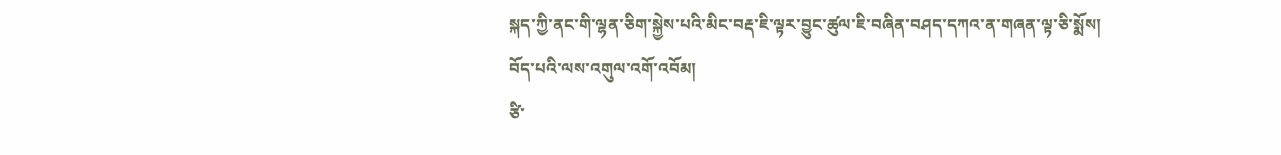སྐད་ཀྱི་ནང་གི་ལྷན་ཅིག་སྐྱེས་པའི་མིང་བརྡ་ཇི་ལྟར་བྱུང་ཚུལ་ཇི་བཞིན་བཤད་དཀའ་ན་གཞན་ལྟ་ཅི་སྨོས།
བོད་པའི་ལས་འགུལ་འགོ་འབོམ།
ཙི་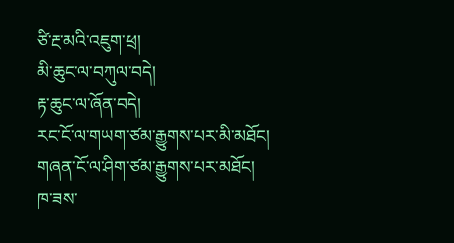ཙི་རྔ་མའི་འཇུག་ཕྲ།
མི་ཆུང་ལ་བཀུལ་བདེ།
རྟ་ཆུང་ལ་ཞོན་བདེ།
རང་ངོ་ལ་གཡག་ཙམ་རྒྱུགས་པར་མི་མཐོང།
གཞན་ངོ་ལ་ཤིག་ཙམ་རྒྱུགས་པར་མཐོང།
ཁ་ཟས་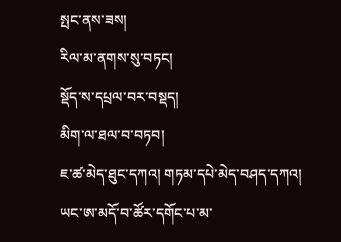སྤང་ནས་ཟས།
རིལ་མ་ནགས་སུ་བཏང།
སྡོད་ས་དཔྲལ་བར་བསྡད།
མིག་ལ་ཐལ་བ་བཏབ།
ཇ་ཚ་མེད་ཐུང་དཀའ། གཏམ་དཔེ་མེད་བཤད་དཀའ། ཡང་ཨ་མདོ་བ་ཚོར་དགོང་པ་མ་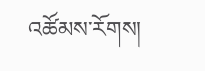འཚོམས་རོགས།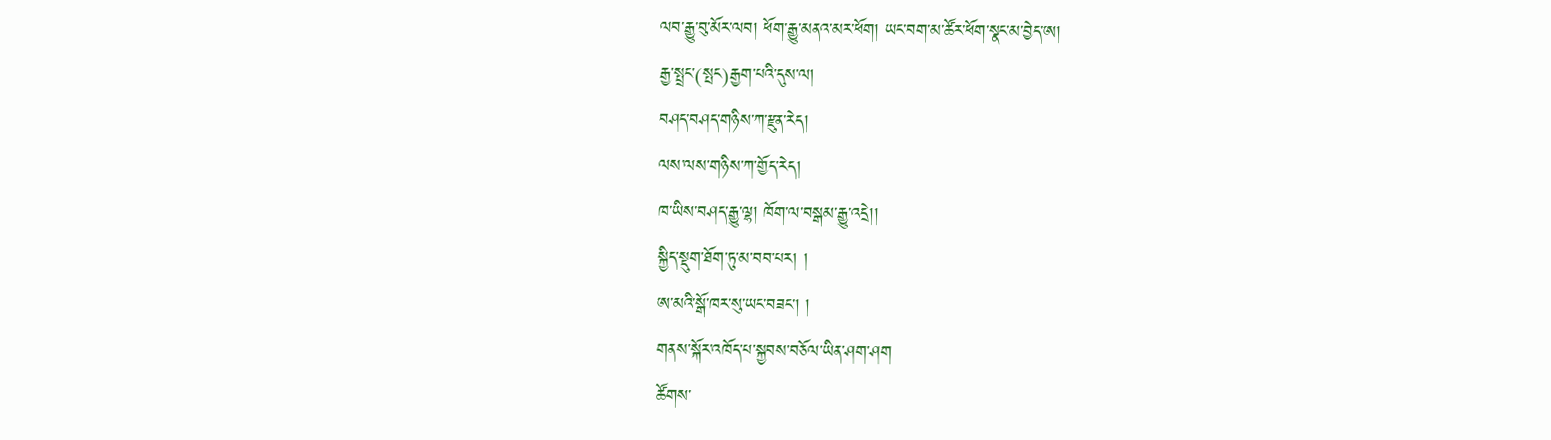ལབ་རྒྱུ་བུ་མོར་ལབ། ཕོག་རྒྱུ་མནའ་མར་ཕོག། ཡང་བག་མ་ཚོར་ཕོག་སྣང་མ་བྱེད་ཨ།
རྒྱ་སྤྲང་(སྤང)རྒྱག་པའི་དུས་ལ།
བཤད་བཤད་གཉིས་ཀ་རྫུན་རེད།
ལས་ལས་གཉིས་ཀ་གྱོད་རེད།
ཁ་ཡིས་བཤད་རྒྱུ་ལྷ། ཁོག་ལ་བསྒམ་རྒྱུ་འདྲེ།།
སྐྱིད་སྡུག་ཐོག་ཏུ་མ་བབ་པར། །
ཨ་མའི་སྒོ་ཁར་སུ་ཡང་བཟང་། །
གནས་སྐོར་འཁོད་པ་སྐྱབས་བཅོལ་ཡིན་ཤག་ཤག
ཚོགས་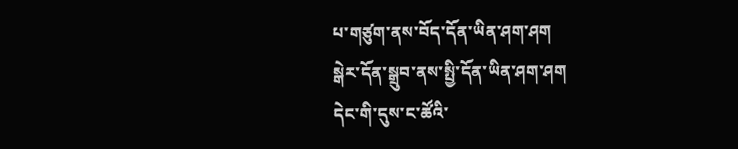པ་གཙུག་ནས་བོད་དོན་ཡིན་ཤག་ཤག
སྒེར་དོན་སྒྲུབ་ནས་སྤྱི་དོན་ཡིན་ཤག་ཤག
དེང་གི་དུས་ང་ཚོའི་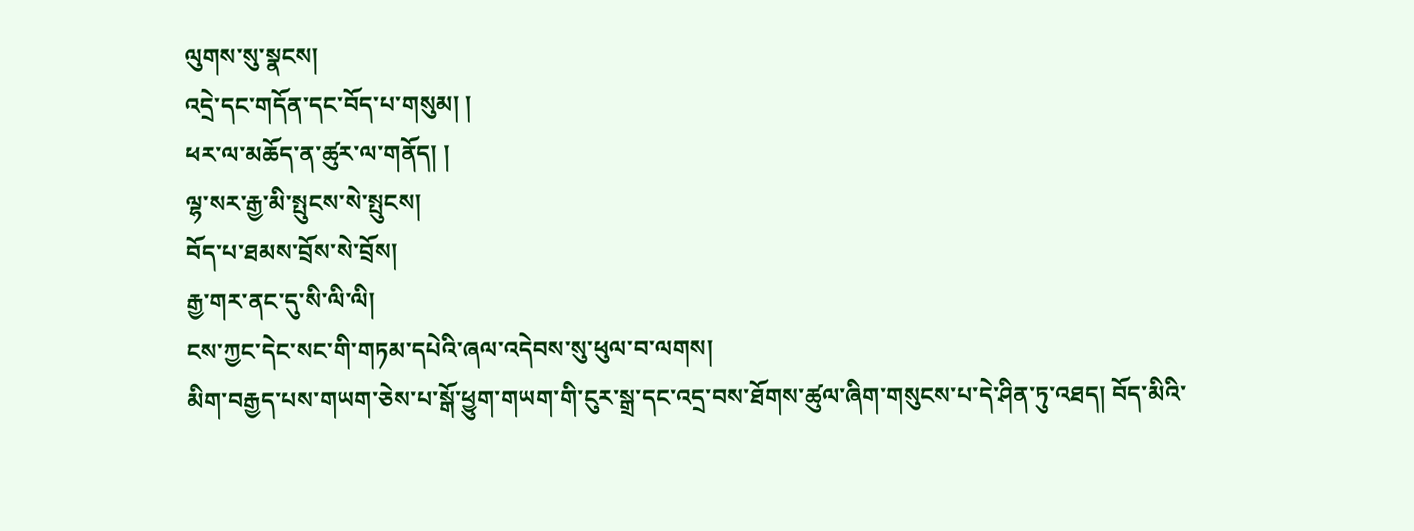ལུགས་སུ་སྣངས།
འདྲེ་དང་གདོན་དང་བོད་པ་གསུམ། །
ཕར་ལ་མཆོད་ན་ཚུར་ལ་གནོད། །
ལྷ་སར་རྒྱ་མི་སྤུངས་སེ་སྤུངས།
བོད་པ་ཐམས་བྲོས་སེ་བྲོས།
རྒྱ་གར་ནང་དུ་སི་ལི་ལི།
ངས་ཀྱང་དེང་སང་གི་གཏམ་དཔེའི་ཞལ་འདེབས་སུ་ཕུལ་བ་ལགས།
མིག་བརྒྱད་པས་གཡག་ཅེས་པ་སྒོ་ཕྱུག་གཡག་གི་ངུར་སྒྲ་དང་འདྲ་བས་ཐོགས་ཚུལ་ཞིག་གསུངས་པ་དེ་ཤིན་ཏུ་འཐད། བོད་མིའི་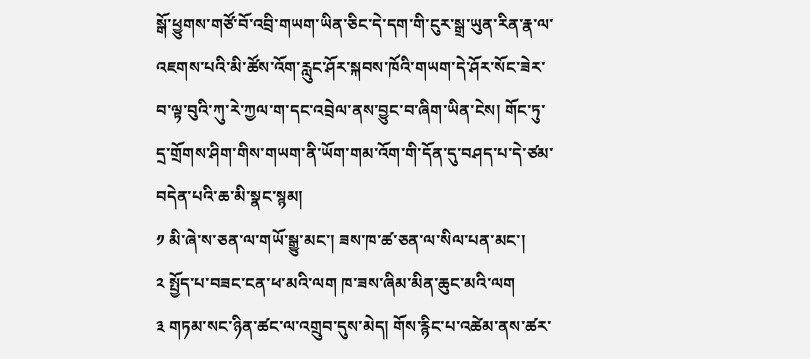སྒོ་ཕྱུགས་གཙོ་བོ་འབྲི་གཡག་ཡིན་ཅིང་དེ་དག་གི་ངུར་སྒྲ་ཡུན་རིན་རྣ་ལ་འཇགས་པའི་མི་ཚོས་འོག་རླུང་ཤོར་སྐབས་ཁོའི་གཡག་དེ་ཤོར་སོང་ཟེར་བ་ལྟ་བུའི་ཀུ་རེ་ཀྱལ་ག་དང་འབྲེལ་ནས་བྱུང་བ་ཞིག་ཡིན་ངེས། གོང་ཏུ་དྲ་གྲོགས་ཤིག་གིས་གཡག་ནི་ཡོག་གམ་འོག་གི་དོན་དུ་བཤད་པ་དེ་ཙམ་བདེན་པའི་ཆ་མི་སྣང་སྙམ།
༡ མི་ཞེ་ས་ཅན་ལ་གཡོ་སྒྱུ་མང་། ཟས་ཁ་ཚ་ཅན་ལ་སིལ་པན་མང་།
༢ སྤྱོད་པ་བཟང་ངན་ཕ་མའི་ལག ཁ་ཟས་ཞིམ་མིན་ཆུང་མའི་ལག
༣ གཏམ་སང་ཉིན་ཚང་ལ་འགྲུབ་དུས་མེད། གོས་རྙིང་པ་འཚེམ་ནས་ཚར་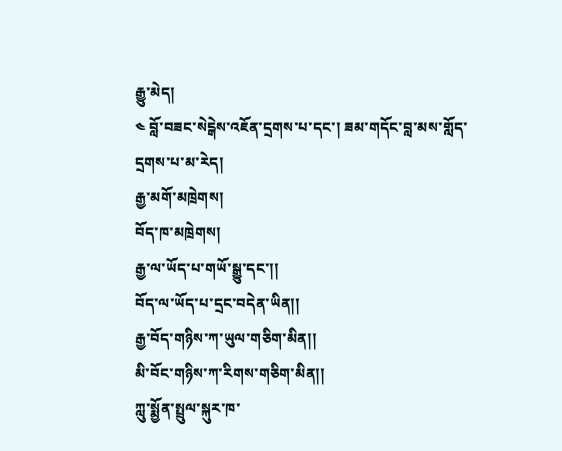རྒྱུ་མེད།
༤ བློ་བཟང་སེངྒེས་འཇོན་དྲགས་པ་དང་། ཟམ་གདོང་བླ་མས་གློད་དྲགས་པ་མ་རེད།
རྒྱ་མགོ་མཁྲེགས།
བོད་ཁ་མཁྲེགས།
རྒྱ་ལ་ཡོད་པ་གཡོ་སྒྱུ་དང་།།
བོད་ལ་ཡོད་པ་དྲང་བདེན་ཡིན།།
རྒྱ་བོད་གཉིས་ཀ་ཡུལ་གཅིག་མིན།།
མི་བོང་གཉིས་ཀ་རིགས་གཅིག་མིན།།
ཀླུ་སྨྱོན་སྤྲུལ་སྐུར་ཁ་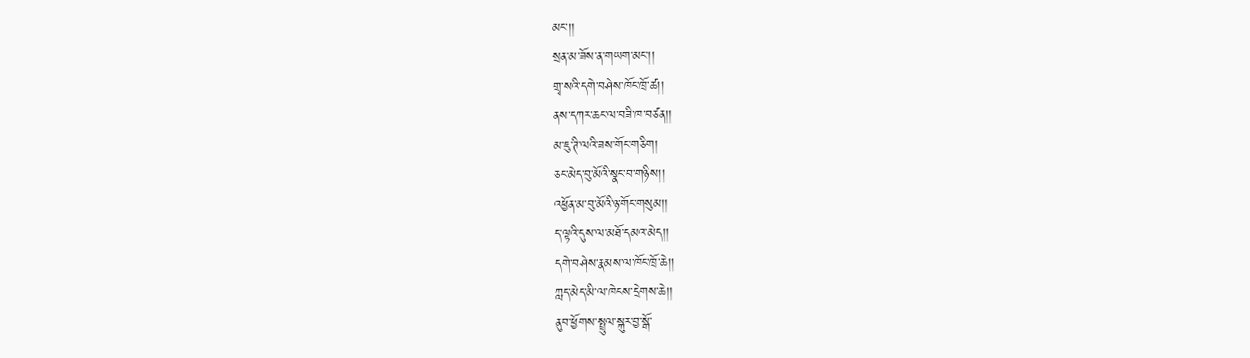མང་།།
སྲན་མ་ཟོས་ན་གཡག་མང་།།
གྲྭ་སའི་དགེ་བཤེས་ཁོང་ཁྲོ་ཚ།།
ནས་དཀར་ཆང་ལ་བཟི་ཁ་བཙན།།
མ་ཇུ་ཊི་ལའི་ཟས་གོང་གཅིག།
ཅང་མེད་བུ་མོའི་སྣང་བ་གཉིས།།
འཕྱོན་མ་བུ་མོའི་ཉ་གོང་གསུམ།།
ད་ལྟའི་དུས་ལ་མཐོ་དམའ་མེད།།
དགེ་བཤེས་རྣམས་ལ་ཁོང་ཁྲོ་ཆེ།།
ཀླད་མེད་མི་ལ་ཁེངས་དྲེགས་ཆེ།།
ནུབ་ཕྱོགས་སྤྲུལ་སྐུར་བྱ་སྒོ་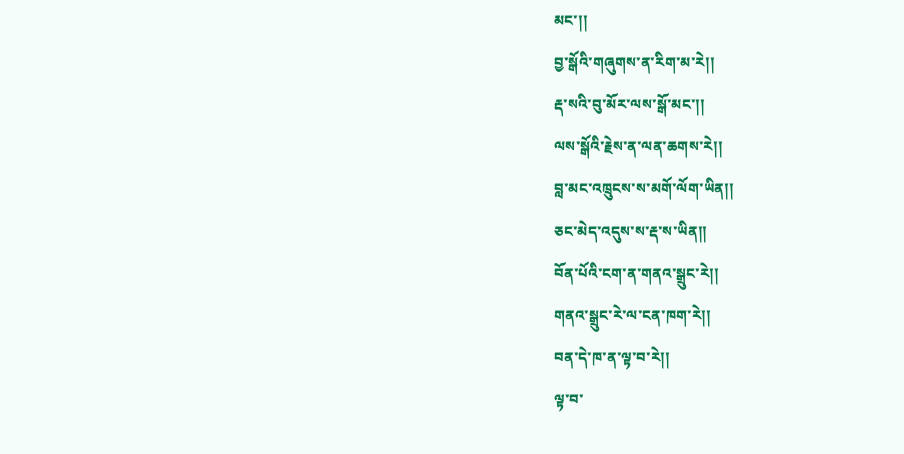མང་།།
བྱ་སྒོའི་གཞུགས་ན་རིག་མ་རེ།།
རྡ་སའི་བུ་མོར་ལས་སྒོ་མང་།།
ལས་སྒོའི་རྗེས་ན་ལན་ཆགས་རེ།།
བླ་མང་འཁྲུངས་ས་མགོ་ལོག་ཡིན།།
ཅང་མེད་འདུས་ས་རྡ་ས་ཡིན།།
བོན་པོའི་ངག་ན་གནའ་སྒྲུང་རེ།།
གནའ་སྒྲུང་རེ་ལ་ངན་ཁག་རེ།།
བན་དེ་ཁ་ན་ལྟ་བ་རེ།།
ལྟ་བ་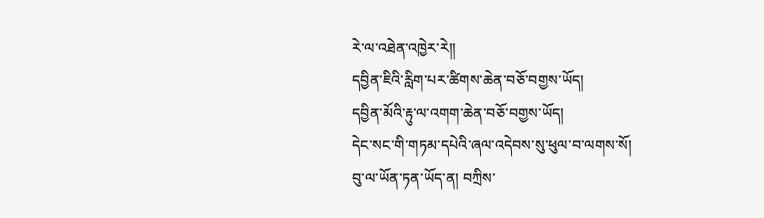རེ་ལ་འཐེན་འཁྱེར་རེ།།
དབྱིན་ཇིའི་རླིག་པར་ཚིགས་ཆེན་བཅོ་བགྱས་ཡོད།
དབྱིན་མོའི་རྟུ་ལ་འགག་ཆེན་བཅོ་བགྱས་ཡོད།
དེང་སང་གི་གཏམ་དཔེའི་ཞལ་འདེབས་སུ་ཕུལ་བ་ལགས་སོ།
བུ་ལ་ཡོན་ཏན་ཡོད་ན། བཀྲིས་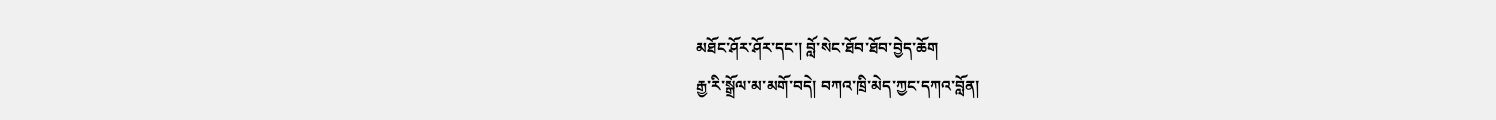མཐོང་ཤོར་ཤོར་དང་། བློ་སེང་ཐོབ་ཐོབ་བྱེད་ཆོག
རྒྱ་རི་སྒྲོལ་མ་མགོ་བདེ། བཀའ་ཁྲི་མེད་ཀྱང་དཀའ་བློན།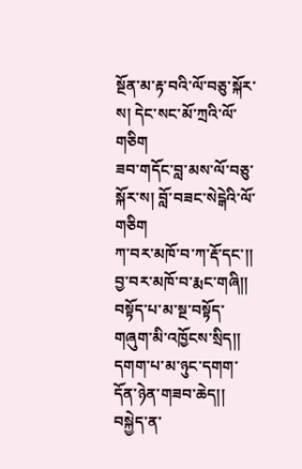སྔོན་མ་རྟ་བའི་ལོ་བཅུ་སྐོར་ས། དེང་སང་མོ་ཀྲའི་ལོ་གཅིག
ཟབ་གདོང་བླ་མས་ལོ་བཅུ་སྐོར་ས། བློ་བཟང་སེངྒེའི་ལོ་གཅིག
ཀ་བར་མཁོ་བ་ཀ་རྡོ་དང་།།
བྱ་བར་མཁོ་བ་རྨང་གཞི།།
བསྟོད་པ་མ་སྔ་བསྟོད་གཞུག་མི་འཁྱོངས་སྲིད།།
དགག་པ་མ་ཉུང་དགག་དོན་ཉེན་གཟབ་ཆེད།།
བསྐྱེད་ན་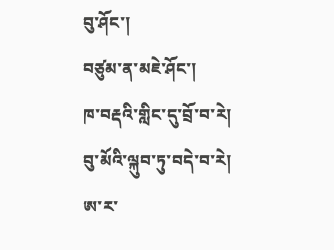བུ་ཤོང་།
བཙུམ་ན་མཇེ་ཤོང་།
ཁ་བརྡའི་གླིང་དུ་བྲོ་བ་རེ།
བུ་མོའི་ལྐུབ་ཏུ་བདེ་བ་རེ།
ཨ་ར་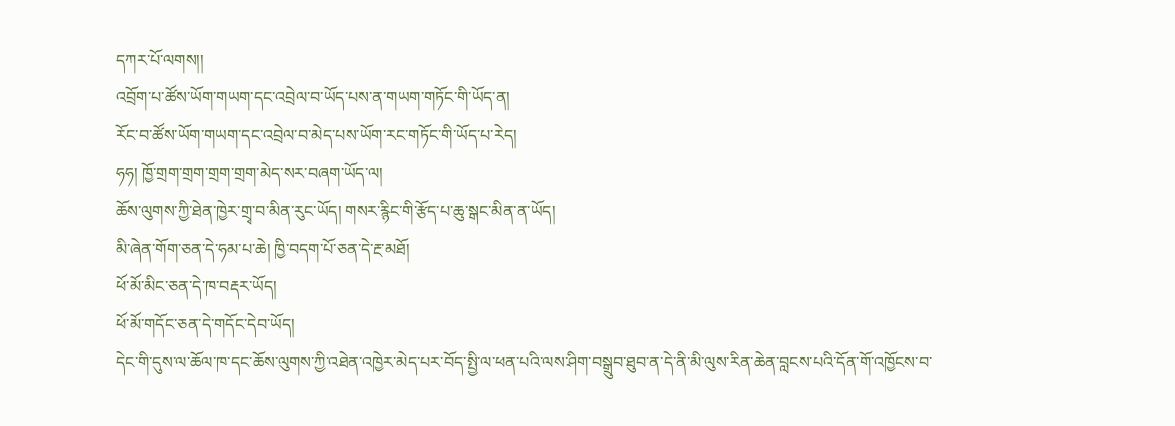དཀར་པོ་ལགས།།
འབྲོག་པ་ཚོས་ཡོག་གཡག་དང་འབྲེལ་བ་ཡོད་པས་ན་གཡག་གཏོང་གི་ཡོད་ན།
རོང་བ་ཚོས་ཡོག་གཡག་དང་འབྲེལ་བ་མེད་པས་ཡོག་རང་གཏོང་གི་ཡོད་པ་རེད།
ཧཧ། ཁྱོ་གྲག་གྲག་གྲག་གྲག་མེད་སར་བཞག་ཡོད་ལ།
ཆོས་ལུགས་ཀྱི་ཐེན་ཁྱེར་གྲྭ་བ་མིན་རུང་ཡོད། གསར་རྙིང་གི་རྩོད་པ་ཆུ་སྒང་མིན་ན་ཡོད།
མི་ཞེན་གོག་ཅན་དེ་ཧམ་པ་ཆེ། ཁྱི་བདག་པོ་ཅན་དེ་རྔ་མཐོ།
ཕོ་མོ་མིང་ཅན་དེ་ཁ་བརྡར་ཡོད།
ཕོ་མོ་གདོང་ཅན་དེ་གདོང་དེབ་ཡོད།
དེང་གི་དུས་ལ་ཆོལ་ཁ་དང་ཆོས་ལུགས་ཀྱི་འཐེན་འཁྱེར་མེད་པར་བོད་སྤྱི་ལ་ཕན་པའི་ལས་ཤིག་བསྒྲུབ་ཐུབ་ན་དེ་ནི་མི་ལུས་རིན་ཆེན་བླངས་པའི་དོན་གོ་འཁྱོངས་བ་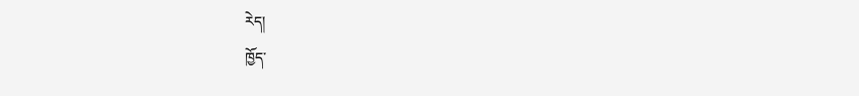རེད།
ཁྱོད་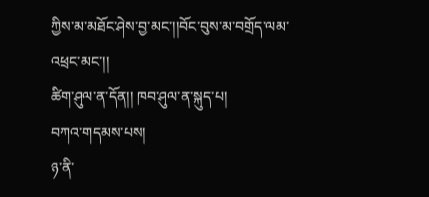ཀྱིས་མ་མཐོང་ཤེས་བྱ་མང་།།བོང་བུས་མ་བགྲོད་ལམ་འཕྲང་མང་།།
ཚིག་ཤུལ་ན་དོན།། ཁབ་ཤུལ་ན་སྐུད་པ།
བཀའ་གདམས་པས།
ཉ་ནི་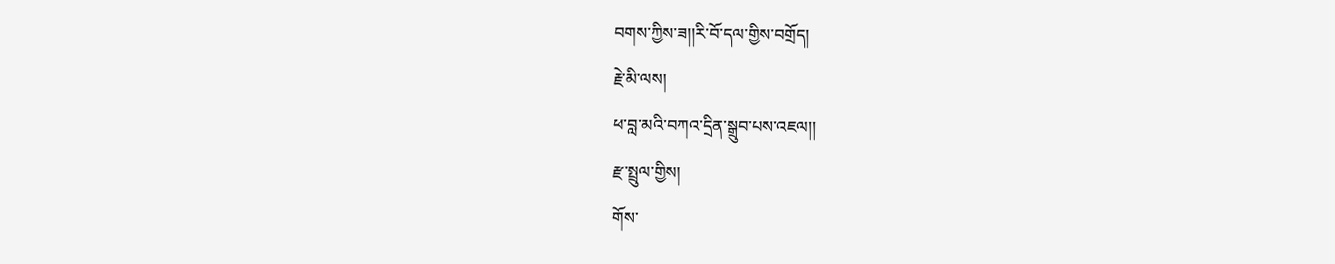བགས་ཀྱིས་ཟ།།རི་བོ་དལ་གྱིས་བགྲོད།
རྗེ་མི་ལས།
ཕ་བླ་མའི་བཀའ་དྲིན་སྒྲུབ་པས་འཇལ།།
རྫ་སྤྲུལ་གྱིས།
གོས་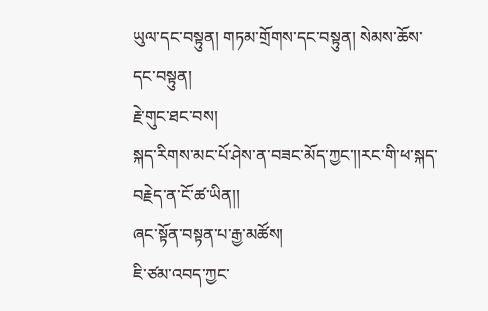ཡུལ་དང་བསྟུན། གཏམ་གྲོགས་དང་བསྟུན། སེམས་ཆོས་དང་བསྟུན།
རྗེ་གུང་ཐང་བས།
སྐད་རིགས་མང་པོ་ཤེས་ན་བཟང་མོད་ཀྱང་།།རང་གི་ཕ་སྐད་བརྗེད་ན་ངོ་ཚ་ཡིན།།
ཞང་སྟོན་བསྟན་པ་རྒྱ་མཚོས།
ཇི་ཙམ་འབད་ཀྱང་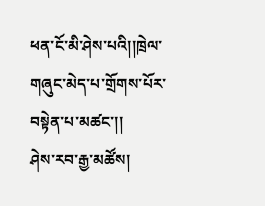ཕན་ངོ་མི་ཤེས་པའི།།ཁྲེལ་གཞུང་མེད་པ་གྲོགས་པོར་བསྟེན་པ་མཚང་།།
ཤེས་རབ་རྒྱ་མཚོས།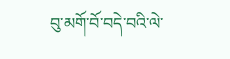བུ་མགོ་བོ་བདེ་བའི་ལེ་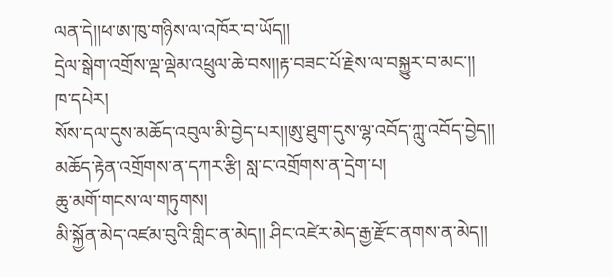ལན་དེ།།ཕ་ཨ་ཁུ་གཉིས་ལ་འཁོར་བ་ཡོད།།
དྲེལ་སྒེག་འགྲོས་ལྡ་ལྡེམ་འཕྲུལ་ཆེ་བས།།རྟ་བཟང་པོ་རྗེས་ལ་བསྐྱུར་བ་མང་།།
ཁ་དཔེར།
སོས་དལ་དུས་མཆོད་འབུལ་མི་བྱེད་པར།།ཨུ་ཐུག་དུས་ལྷ་འབོད་ཀླུ་འབོད་བྱེད།།
མཆོད་རྟེན་འགྲོགས་ན་དཀར་རྩི། སླ་ང་འགྲོགས་ན་དྲེག་པ།
ཆུ་མགོ་གངས་ལ་གཏུགས།
མི་སྐྱོན་མེད་འཛམ་བུའི་གླིང་ན་མེད།། ཤིང་འཛེར་མེད་རྒྱ་རྫོང་ནགས་ན་མེད།།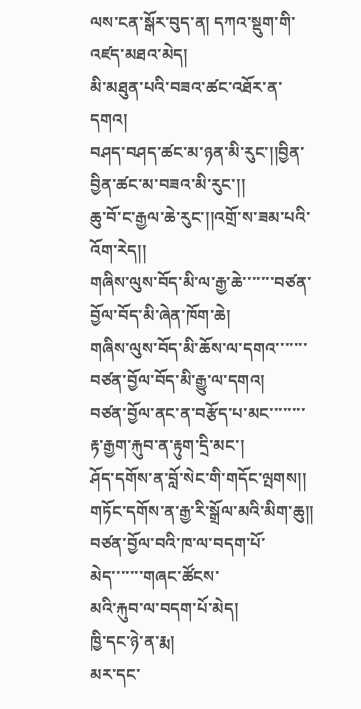ལས་ངན་སྒོར་བུད་ན། དཀའ་སྡུག་གི་འཛད་མཐའ་མེད།
མི་མཐུན་པའི་བཟའ་ཚང་འཐོར་ན་དགའ།
བཤད་བཤད་ཚང་མ་ཉན་མི་རུང་།།བྱིན་བྱིན་ཚང་མ་བཟའ་མི་རུང་།།
ཆུ་བོ་ང་རྒྱལ་ཆེ་རུང་།།འགྲོ་ས་ཟམ་པའི་འོག་རེད།།
གཞིས་ལུས་བོད་མི་ལ་རྒྱ་ཆེ་་་་་་་བཙན་བྱོལ་བོད་མི་ཞེན་ཁོག་ཆེ།
གཞིས་ལུས་བོད་མི་ཆོས་ལ་དགའ་་་་་་་བཙན་བྱོལ་བོད་མི་རྒྱུ་ལ་དགའ།
བཙན་བྱོལ་ནང་ན་བརྩོད་པ་མང་་་་་་་་རྟ་རྒྱག་རྐུབ་ན་རྟུག་དྲི་མང་།
ཤོད་དགོས་ན་བློ་སེང་གི་གདོང་ལྤགས།། གཏོང་དགོས་ན་རྒྱ་རི་སྒྲོལ་མའི་མིག་ཆུ།།
བཙན་བྱོལ་བའི་ཁ་ལ་བདག་པོ་མེད་་་་་་་གཞང་ཚོངས་
མའི་རྐུབ་ལ་བདག་པོ་མེད།
ཁྱི་དང་ཉེ་ན་རྨ།
མར་དང་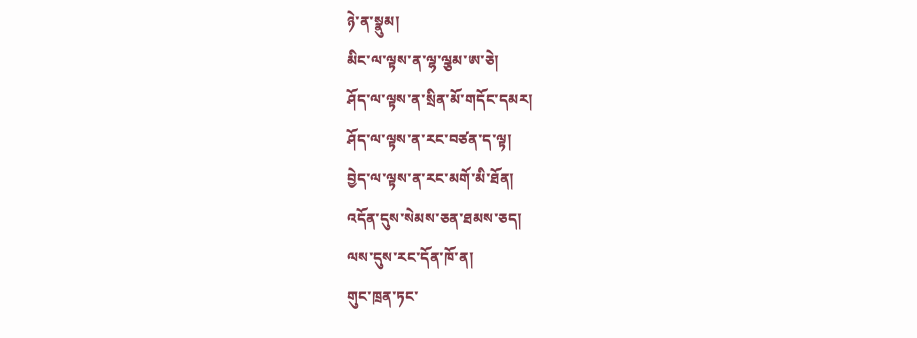ཉེ་ན་སྣུམ།
མིང་ལ་ལྟས་ན་ལྷ་ལྕམ་ཨ་ཅེ།
ཤོད་ལ་ལྟས་ན་སྲིན་མོ་གདོང་དམར།
ཤོད་ལ་ལྟས་ན་རང་བཙན་ད་ལྟ།
བྱེད་ལ་ལྟས་ན་རང་མགོ་མི་ཐོན།
འདོན་དུས་སེམས་ཅན་ཐམས་ཅད།
ལས་དུས་རང་དོན་ཁོ་ན།
གུང་ཁྲན་ཏང་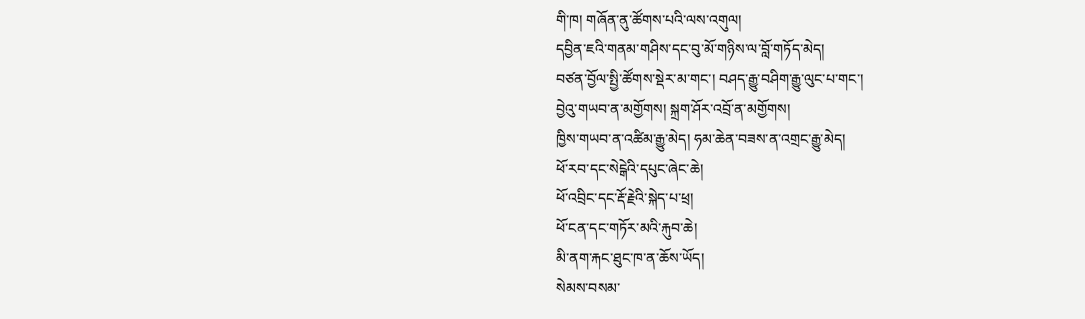གི་ཁ། གཞོན་ནུ་ཚོགས་པའི་ལས་འགུལ།
དབྱིན་ཇའི་གནམ་གཤིས་དང་བུ་མོ་གཉིས་ལ་བློ་གཏོད་མེད།
བཙན་བྱོལ་སྤྱི་ཚོགས་སྡེར་མ་གང་། བཤད་རྒྱུ་བཤིག་རྒྱུ་ལུང་པ་གང་།
བྱེའུ་གཡབ་ན་མགྱོགས། སྐྲག་ཤོར་འབྲོ་ན་མགྱོགས།
ཁྱིས་གཡབ་ན་འཚིམ་རྒྱུ་མེད། ཧམ་ཆེན་བཟས་ན་འགྲང་རྒྱུ་མེད།
ཕོ་རབ་དང་སེངྒེའི་དཔུང་ཞེང་ཆེ།
ཕོ་འབྲིང་དང་རྡོ་རྗེའི་སྐེད་པ་ཕྲ།
ཕོ་ངན་དང་གཏོར་མའི་རྐུབ་ཆེ།
མི་ནག་རྐང་ཐུང་ཁ་ན་ཆོས་ཡོད།
སེམས་བསམ་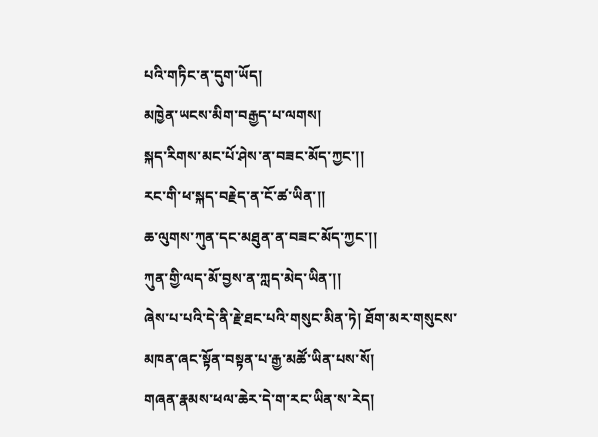པའི་གཏིང་ན་དུག་ཡོད།
མཁྱེན་ཡངས་མིག་བརྒྱད་པ་ལགས།
སྐད་རིགས་མང་པོ་ཤེས་ན་བཟང་མོད་ཀྱང་།།
རང་གི་ཕ་སྐད་བརྗེད་ན་ངོ་ཚ་ཡིན་།།
ཆ་ལུགས་ཀུན་དང་མཐུན་ན་བཟང་མོད་ཀྱང་།།
ཀུན་གྱི་ལད་མོ་བྱས་ན་ཀླད་མེད་ཡིན་།།
ཞེས་པ་པའི་དེ་ནི་རྗེ་ཐང་པའི་གསུང་མིན་ཏེ། ཐོག་མར་གསུངས་མཁན་ཞང་སྟོན་བསྟན་པ་རྒྱ་མཚོ་ཡིན་པས་སོ།
གཞན་རྣམས་ཕལ་ཆེར་དེ་ག་རང་ཡིན་ས་རེད།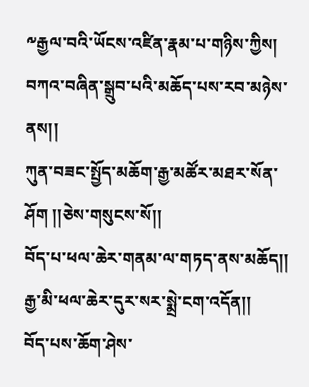༸རྒྱལ་བའི་ཡོངས་འཛིན་རྣམ་པ་གཉིས་ཀྱིས།
བཀའ་བཞིན་སྒྲུབ་པའི་མཆོད་པས་རབ་མཉེས་ནས།།
ཀུན་བཟང་སྤྱོད་མཆོག་རྒྱ་མཚོར་མཐར་སོན་ཤོག །།ཅེས་གསུངས་སོ།།
བོད་པ་ཕལ་ཆེར་གནམ་ལ་གཏད་ནས་མཆོད།།
རྒྱ་མི་ཕལ་ཆེར་དུར་སར་སྨྲེ་ངག་འདོན།།
བོད་པས་ཆོག་ཤེས་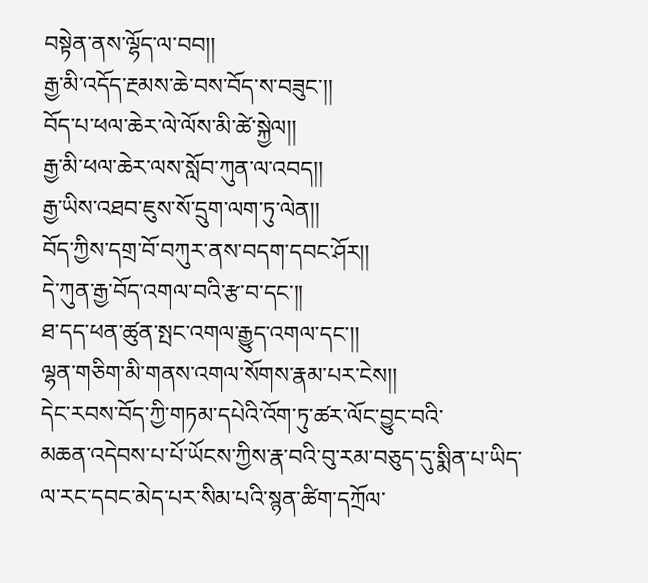བསྟེན་ནས་ལྷོད་ལ་བབ།།
རྒྱ་མི་འདོད་རྔམས་ཆེ་བས་བོད་ས་བཟུང་།།
བོད་པ་ཕལ་ཆེར་ལེ་ལོས་མི་ཚེ་སྐྱེལ།།
རྒྱ་མི་ཕལ་ཆེར་ལས་སློབ་ཀུན་ལ་འབད།།
རྒྱ་ཡིས་འཐབ་ཇུས་སོ་དྲུག་ལག་ཏུ་ལེན།།
བོད་ཀྱིས་དགྲ་བོ་བཀུར་ནས་བདག་དབང་ཤོར།།
དེ་ཀུན་རྒྱ་བོད་འགལ་བའི་རྩ་བ་དང་།།
ཐ་དད་ཕན་ཚུན་སྤང་འགལ་རྒྱུད་འགལ་དང་།།
ལྷན་གཅིག་མི་གནས་འགལ་སོགས་རྣམ་པར་ངེས།།
དེང་རབས་བོད་ཀྱི་གཏམ་དཔེའི་འོག་ཏུ་ཚར་ལོང་བྱུང་བའི་
མཆན་འདེབས་པ་པོ་ཡོངས་ཀྱིས་རྣ་བའི་བུ་རམ་བཅུད་དུ་སྨིན་པ་ཡིད་ལ་རང་དབང་མེད་པར་སིམ་པའི་སྙན་ཚིག་དཀྲོལ་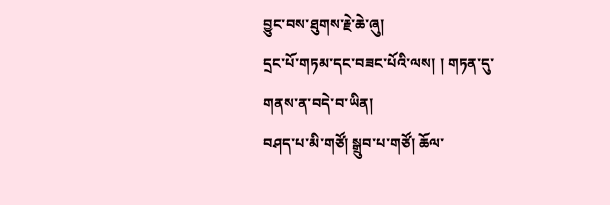བྱུང་བས་ཐུགས་རྗེ་ཆེ་ཞུ།
དྲང་པོ་གཏམ་དང་བཟང་པོའི་ལས། ། གཏན་དུ་གནས་ན་བདེ་བ་ཡིན།
བཤད་པ་མི་གཙོ། སྒྲུབ་པ་གཙོ། ཆོལ་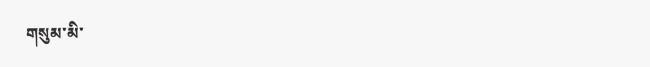གསུམ་མི་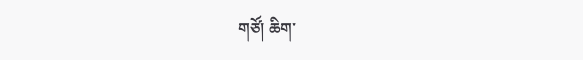གཙོ། ཆིག་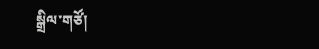སྒྲིལ་གཙོ།